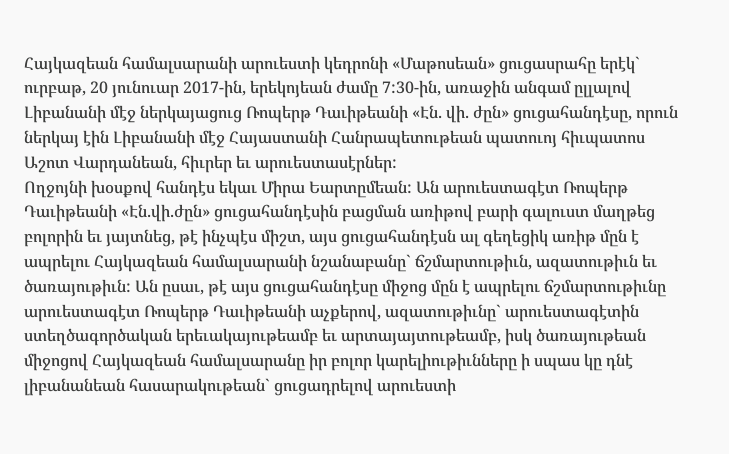Հայկազեան համալսարանի արուեստի կեդրոնի «Մաթոսեան» ցուցասրահը երէկ` ուրբաթ, 20 յունուար 2017-ին, երեկոյեան ժամը 7:30-ին, առաջին անգամ ըլլալով Լիբանանի մէջ ներկայացուց Ռոպերթ Դաւիթեանի «Էն. վի. ժըն» ցուցահանդէսը, որուն ներկայ էին Լիբանանի մէջ Հայաստանի Հանրապետութեան պատուոյ հիւպատոս Աշոտ Վարդանեան, հիւրեր եւ արուեստասէրներ:
Ողջոյնի խօսքով հանդէս եկաւ Միրա Եարտըմեան: Ան արուեստագէտ Ռոպերթ Դաւիթեանի «Էն.վի.ժըն» ցուցահանդէսին բացման առիթով բարի գալուստ մաղթեց բոլորին եւ յայտնեց, թէ ինչպէս միշտ, այս ցուցահանդէսն ալ գեղեցիկ առիթ մըն է ապրելու Հայկազեան համալսարանի նշանաբանը` ճշմարտութիւն, ազատութիւն եւ ծառայութիւն: Ան ըսաւ, թէ այս ցուցահանդէսը միջոց մըն է ապրելու ճշմարտութիւնը արուեստագէտ Ռոպերթ Դաւիթեանի աչքերով, ազատութիւնը` արուեստագէտին ստեղծագործական երեւակայութեամբ եւ արտայայտութեամբ, իսկ ծառայութեան միջոցով Հայկազեան համալսարանը իր բոլոր կարելիութիւնները ի սպաս կը դնէ լիբանանեան հասարակութեան` ցուցադրելով արուեստի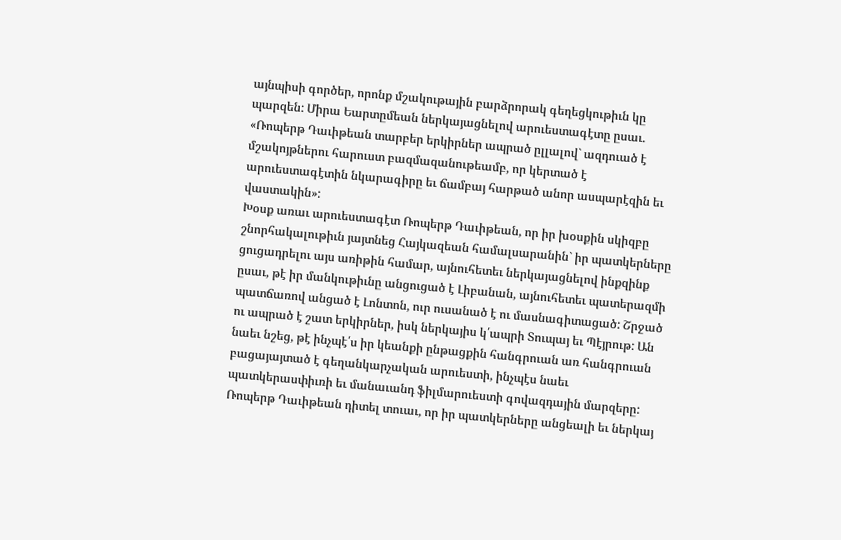այնպիսի գործեր, որոնք մշակութային բարձրորակ գեղեցկութիւն կը պարզեն: Միրա Եարտըմեան ներկայացնելով արուեստագէտը ըսաւ. «Ռոպերթ Դաւիթեան տարբեր երկիրներ ապրած ըլլալով` ազդուած է մշակոյթներու հարուստ բազմազանութեամբ, որ կերտած է արուեստագէտին նկարագիրը եւ ճամբայ հարթած անոր ասպարէզին եւ վաստակին»:
Խօսք առաւ արուեստագէտ Ռոպերթ Դաւիթեան, որ իր խօսքին սկիզբը շնորհակալութիւն յայտնեց Հայկազեան համալսարանին` իր պատկերները ցուցադրելու այս առիթին համար, այնուհետեւ ներկայացնելով ինքզինք ըսաւ, թէ իր մանկութիւնը անցուցած է Լիբանան, այնուհետեւ պատերազմի պատճառով անցած է Լոնտոն, ուր ուսանած է ու մասնագիտացած: Շրջած ու ապրած է շատ երկիրներ, իսկ ներկայիս կ՛ապրի Տուպայ եւ Պէյրութ: Ան նաեւ նշեց, թէ ինչպէ՛ս իր կեանքի ընթացքին հանգրուան առ հանգրուան բացայայտած է գեղանկարչական արուեստի, ինչպէս նաեւ պատկերասփիւռի եւ մանաւանդ ֆիլմարուեստի գովազդային մարզերը:
Ռոպերթ Դաւիթեան դիտել տուաւ, որ իր պատկերները անցեալի եւ ներկայ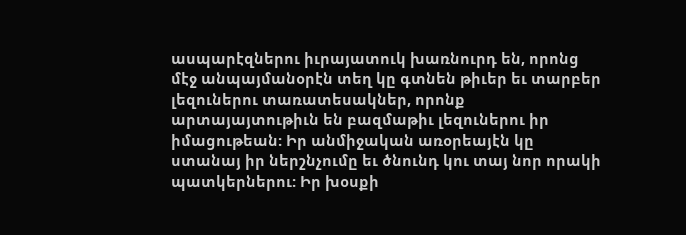ասպարէզներու իւրայատուկ խառնուրդ են, որոնց մէջ անպայմանօրէն տեղ կը գտնեն թիւեր եւ տարբեր լեզուներու տառատեսակներ, որոնք արտայայտութիւն են բազմաթիւ լեզուներու իր իմացութեան: Իր անմիջական առօրեայէն կը ստանայ իր ներշնչումը եւ ծնունդ կու տայ նոր որակի պատկերներու: Իր խօսքի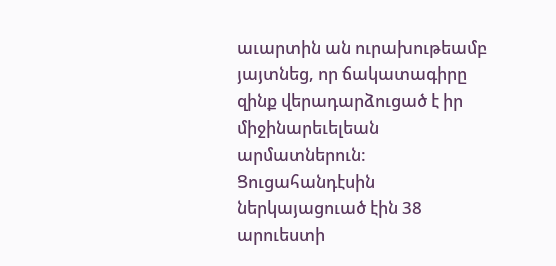աւարտին ան ուրախութեամբ յայտնեց, որ ճակատագիրը զինք վերադարձուցած է իր միջինարեւելեան արմատներուն:
Ցուցահանդէսին ներկայացուած էին 38 արուեստի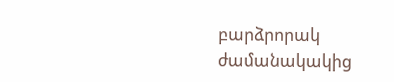բարձրորակ ժամանակակից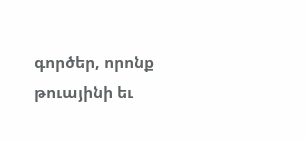գործեր, որոնք թուայինի եւ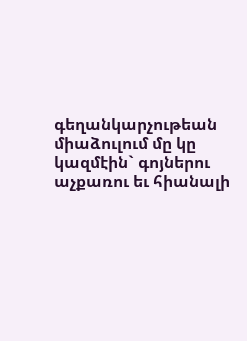գեղանկարչութեան միաձուլում մը կը կազմէին` գոյներու աչքառու եւ հիանալի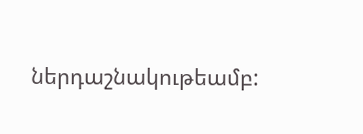ներդաշնակութեամբ: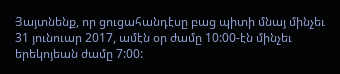Յայտնենք, որ ցուցահանդէսը բաց պիտի մնայ մինչեւ 31 յունուար 2017, ամէն օր ժամը 10:00-էն մինչեւ երեկոյեան ժամը 7:00: